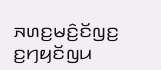ꤏꤛꤢ꤬ꤗꤢꤨ꤬ꤢꤩꤜꤢ꤬ ꤢ꤬ꤚꤟꤢꤩꤜꤣ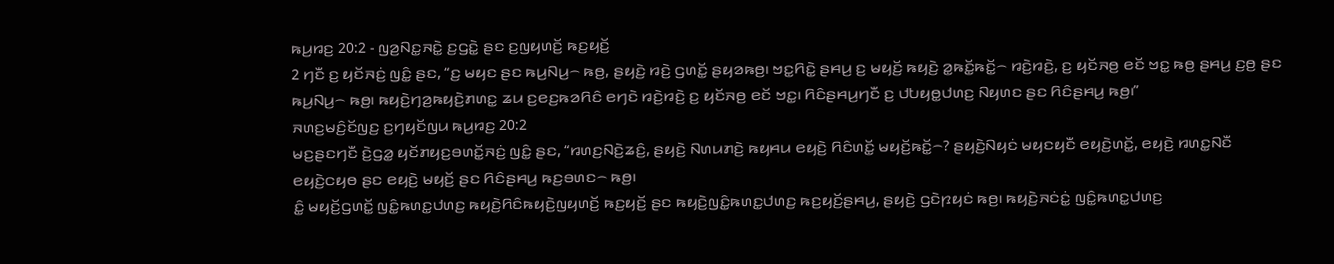ꤒꤣ꤬ꤙꤢ꤬ 20:2 - ꤜꤤ꤬ꤡꤢ꤭ꤏꤢꤧ꤭ ꤢ꤬ꤞꤢꤧ꤭ ꤔꤢ ꤢ꤬ꤜꤟꤛꤢꤩ꤬ ꤒꤢ꤬ꤟꤢꤩ꤬
2 ꤚꤢꤪ ꤢ꤬ ꤟꤢꤩꤏꤢꤦ꤬ ꤜꤢꤨ꤭ ꤔꤢ, “ꤢ꤬ ꤗꤟꤢ ꤔꤢ ꤒꤣ꤬ꤡꤣ꤬꤮ ꤒꤥ꤬, ꤔꤟꤢꤧ꤬ ꤙꤢꤧ꤬ ꤞꤛꤢꤩ꤭ ꤔꤟꤤꤒꤥ꤬꤯ ꤠꤢ꤭ꤖꤢꤧ꤭ ꤔꤌꤣ꤬ ꤢ꤬ ꤗꤟꤢꤩ꤬ ꤒꤟꤢꤧ꤬ ꤤ꤭ꤒꤢꤩ꤭ꤒꤢꤩ꤭꤮ ꤙꤢꤧ꤬ꤙꤢꤧ꤬, ꤢ꤬ ꤟꤢꤩꤏꤥ꤬ ꤕꤢꤩ ꤠꤢ꤭ ꤒꤥ꤬ ꤔꤌꤣ꤬ ꤢ꤬ꤥ꤬ ꤔꤢ ꤒꤣ꤬ꤡꤣ꤬꤮ ꤒꤥ꤬꤯ ꤒꤟꤢꤧ꤬ꤚꤤ꤬ꤒꤟꤢꤧ꤬ꤊꤛꤢ꤭ ꤘꤣ ꤢ꤬ꤕꤢ꤬ꤒꤤꤖꤢꤨ ꤕꤚꤢꤧ ꤙꤢꤧ꤬ꤙꤢꤧ꤬ ꤢ꤬ ꤟꤢꤩꤏꤥ꤬ ꤕꤢꤩ ꤠꤢ꤭꤯ ꤖꤢꤨꤔꤌꤣ꤬ꤚꤢꤪ ꤢ꤬ ꤓꤝꤟꤥ꤭ꤓꤛꤢ꤬ ꤡꤟꤛꤢ ꤔꤢ ꤖꤢꤨꤔꤌꤣ꤬ ꤒꤥ꤬꤯”
ꤏꤛꤢ꤬ꤗꤢꤨ꤬ꤢꤩꤜꤢ꤬ ꤢ꤬ꤚꤟꤢꤩꤜꤣ ꤒꤣ꤬ꤙꤢ꤬ 20:2
ꤗꤢ꤬ꤔꤢꤚꤢꤪ ꤢꤧ꤬ꤞꤤ꤭ ꤟꤢꤩꤊꤟꤢ꤬ꤋꤛꤢꤩ꤭ꤏꤢꤦ꤬ ꤜꤢꤨ꤭ ꤔꤢ, “ꤙꤛꤢ꤬ꤡꤢꤧ꤬ꤘꤢꤨ꤬, ꤔꤟꤢꤧ꤬ ꤡꤛꤣꤊꤢꤧ꤬ ꤒꤟꤌꤣ ꤕꤟꤢꤧ꤬ ꤖꤢꤨꤛꤢꤩ꤭ ꤗꤟꤢꤩ꤬ꤒꤢꤩ꤭꤮? ꤔꤟꤢꤧ꤬ꤡꤟꤢꤦ ꤗꤟꤢꤟꤢꤪ ꤕꤟꤢꤧ꤬ꤛꤢꤩ꤭, ꤕꤟꤢꤧ꤬ ꤙꤛꤢ꤭ꤡꤢꤪ ꤕꤟꤢꤧ꤬ꤍꤟꤥ ꤔꤢ ꤕꤟꤢꤧ꤬ ꤗꤟꤢꤩ꤬ ꤔꤢ ꤖꤢꤨꤔꤌꤣ꤬ ꤒꤢ꤬ꤋꤛꤢ꤮ ꤒꤥ꤬꤯
ꤢꤨ꤭ ꤗꤟꤢꤩ꤬ꤞꤛꤢꤩ꤭ ꤜꤢꤨ꤭ꤒꤛꤢ꤭ꤓꤛꤢ꤬ ꤒꤟꤢꤧ꤬ꤖꤢꤨꤒꤟꤢꤧ꤬ꤜꤟꤛꤢꤩ꤬ ꤒꤢ꤬ꤟꤢꤩ꤬ ꤔꤢ ꤒꤟꤢꤧ꤬ꤜꤢꤨ꤭ꤒꤛꤢ꤭ꤓꤛꤢ꤬ ꤒꤢ꤬ꤟꤢꤩ꤬ꤔꤌꤣ꤬, ꤔꤟꤢꤧ꤬ ꤞꤢꤧꤐꤟꤢꤦ ꤒꤥ꤬꤯ ꤒꤟꤢꤧ꤬ꤏꤢꤦꤢꤦ꤭ ꤜꤢꤨ꤭ꤒꤛꤢ꤭ꤓꤛꤢ꤬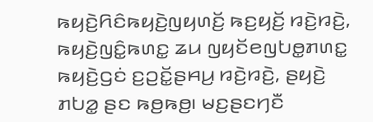ꤒꤟꤢꤧ꤬ꤖꤢꤨꤒꤟꤢꤧ꤬ꤜꤟꤛꤢꤩ꤬ ꤒꤢ꤬ꤟꤢꤩ꤬ ꤙꤢꤧ꤬ꤙꤢꤧ꤬, ꤒꤟꤢꤧ꤬ꤜꤢꤨ꤭ꤒꤛꤢ꤭ ꤘꤣ ꤜꤟꤢꤩꤕꤜꤝꤥ꤭ꤊꤛꤢ꤭ ꤒꤟꤢꤧ꤬ꤞꤢꤦ ꤢ꤬ꤑꤢꤩ꤭ꤔꤌꤣ꤬ ꤙꤢꤧ꤬ꤙꤢꤧ꤬, ꤔꤟꤢꤧ꤬ ꤊꤝꤤ꤭ ꤔꤢ ꤒꤥ꤬ꤒꤥ꤬꤯ ꤗꤢ꤬ꤔꤢꤚꤢꤪ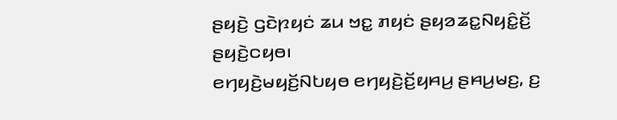ꤔꤟꤢꤧ꤬ ꤞꤢꤧꤐꤟꤢꤦ ꤘꤣ ꤠꤢ꤭ ꤊꤟꤢꤦ ꤔꤟꤤꤘꤢ꤭ꤡꤟꤢꤨ꤭ꤢꤩ꤬ ꤔꤟꤢꤧ꤬ꤍꤟꤥ꤯
ꤕꤚꤟꤢꤧ꤬ꤗꤟꤢꤩ꤬ꤡꤝꤟꤥ ꤕꤚꤟꤢꤧ꤬ꤢꤩ꤬ꤟꤌꤣ꤬ ꤔꤌꤣ꤬ꤗꤢ꤬, ꤢ꤬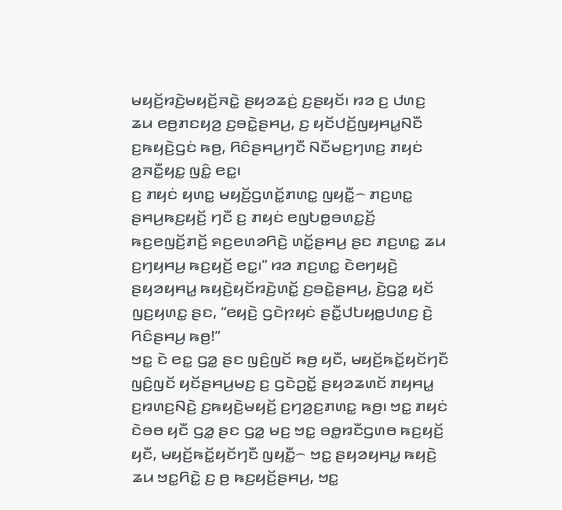ꤗꤟꤢꤩ꤬ꤙꤢꤧ꤬ꤗꤟꤢꤩ꤬ꤏꤢꤧ꤭ ꤔꤟꤤꤘꤢꤦ꤬ ꤢ꤬ꤔꤟꤢꤩ꤯ ꤙꤤ ꤢ꤬ ꤓꤛꤢ꤬ ꤘꤣ ꤕꤥ꤬ꤊꤢꤟꤤ꤬ ꤢ꤬ꤋꤢꤧ꤭ꤔꤌꤣ꤬, ꤢ꤬ ꤟꤢꤩꤓꤢꤩ꤬ꤜꤟꤌꤣ꤭ꤡꤢꤪ ꤢ꤬ꤒꤟꤢꤧ꤬ꤞꤢꤦ ꤒꤥ꤬, ꤖꤢꤨꤔꤌꤣ꤬ꤚꤢꤪ ꤡꤢꤪꤗꤢ꤬ꤚꤛꤢ꤬ ꤊꤟꤢꤦ ꤤ꤬ꤏꤢꤪ꤭ꤟꤢ꤭ ꤜꤢꤨ꤭ ꤕꤢ꤭꤯
ꤢ꤬ ꤊꤟꤢꤦ ꤟꤛꤢ꤭ ꤗꤟꤢꤩ꤬ꤞꤛꤢꤩ꤭ꤊꤛꤢ꤭ ꤜꤟꤢꤪ꤭꤮ ꤊꤢ꤬ꤛꤢ꤭ ꤔꤌꤣ꤬ꤒꤢ꤬ꤟꤢꤩ꤬ ꤚꤢꤪ ꤢ꤬ ꤊꤟꤢꤦ ꤕꤜꤝꤥ꤭ꤋꤛꤢ꤭ꤢꤩ꤬ ꤒꤢ꤬ꤕꤜꤢꤩ꤬ꤊꤢꤩ꤬ ꤎꤢ꤬ꤕꤛꤤꤖꤢꤧ꤬ ꤛꤢꤩ꤭ꤔꤌꤣ꤬ ꤔꤢ ꤊꤢ꤬ꤛꤢ꤭ ꤘꤣ ꤢ꤬ꤚꤟꤌꤣ꤬ ꤒꤢ꤬ꤟꤢꤩ꤬ ꤕꤢ꤭꤯” ꤙꤤ ꤊꤢ꤬ꤛꤢ꤭ ꤢꤧꤕꤚꤟꤢꤧ꤬ ꤔꤟꤤꤟꤌꤣ꤭ ꤒꤟꤢꤧ꤬ꤟꤢꤩꤙꤢꤧ꤬ꤛꤢꤩ꤭ ꤢ꤬ꤋꤢꤧ꤭ꤔꤌꤣ꤬, ꤢꤧ꤬ꤞꤤ꤭ ꤟꤢꤩ ꤜꤢ꤬ꤟꤛꤢ꤭ ꤔꤢ, “ꤕꤟꤢꤧ꤬ ꤞꤢꤧꤐꤟꤢꤦ ꤔꤢꤪ꤭ꤓꤝꤟꤥ꤭ꤓꤛꤢ꤬ ꤢꤧ꤬ ꤖꤢꤨꤔꤌꤣ꤬ ꤒꤥ꤬!”
ꤠꤢ꤭ ꤢꤧ ꤕꤢ꤭ ꤞꤤ꤭ ꤔꤢ ꤜꤢꤨ꤬ꤜꤢꤩ ꤒꤥ꤬ ꤟꤢꤪ, ꤗꤟꤢꤩ꤬ꤒꤢꤩ꤭ꤟꤢꤩꤚꤢꤪ ꤜꤢꤨ꤬ꤜꤢꤩ ꤟꤢꤩꤔꤌꤣ꤬ꤗꤢ꤬ ꤢ꤬ ꤞꤢꤧꤑꤢꤩ꤭ ꤔꤟꤤꤘꤛꤢꤩ ꤊꤟꤌꤣ꤭ ꤢ꤬ꤙꤛꤢ꤬ꤡꤢꤧ꤬ ꤢ꤬ꤒꤟꤢꤧ꤬ꤗꤟꤢꤩ꤬ ꤢ꤬ꤚꤤ꤬ꤢ꤬ꤊꤛꤢ꤭ ꤒꤥ꤬꤯ ꤠꤢ꤭ ꤊꤟꤢꤦ ꤢꤧꤋꤥ ꤟꤢꤪ ꤞꤤ꤭ ꤔꤢ ꤞꤤ꤭ ꤗꤢ꤬ ꤠꤢ꤭ ꤋꤥ꤭ꤙꤢꤪꤞꤛꤥ ꤒꤢ꤬ꤟꤢꤩ꤬ ꤟꤢꤪ, ꤗꤟꤢꤩ꤬ꤒꤢꤩ꤭ꤟꤢꤩꤚꤢꤪ ꤜꤟꤢꤪ꤭꤮ ꤠꤢ꤭ ꤔꤟꤤꤟꤌꤣ꤭ ꤒꤟꤢꤧ꤬ ꤘꤣ ꤠꤢ꤭ꤖꤢꤧ꤭ ꤢ꤬ ꤥ꤬ ꤒꤢ꤬ꤟꤢꤩ꤬ꤔꤌꤣ꤬, ꤠꤢ꤭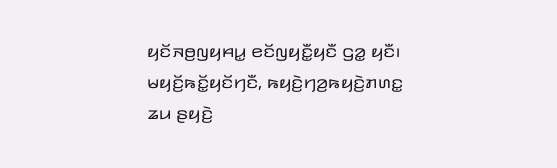ꤟꤢꤩꤏꤥ꤬ꤜꤟꤌꤣ꤭ ꤕꤢꤩꤜꤟꤢꤪ꤭ꤟꤢꤪ ꤞꤤ꤭ ꤟꤢꤪ꤯
ꤗꤟꤢꤩ꤬ꤒꤢꤩ꤭ꤟꤢꤩꤚꤢꤪ, ꤒꤟꤢꤧ꤬ꤚꤤ꤬ꤒꤟꤢꤧ꤬ꤊꤛꤢ꤭ ꤘꤣ ꤔꤟꤢꤧ꤬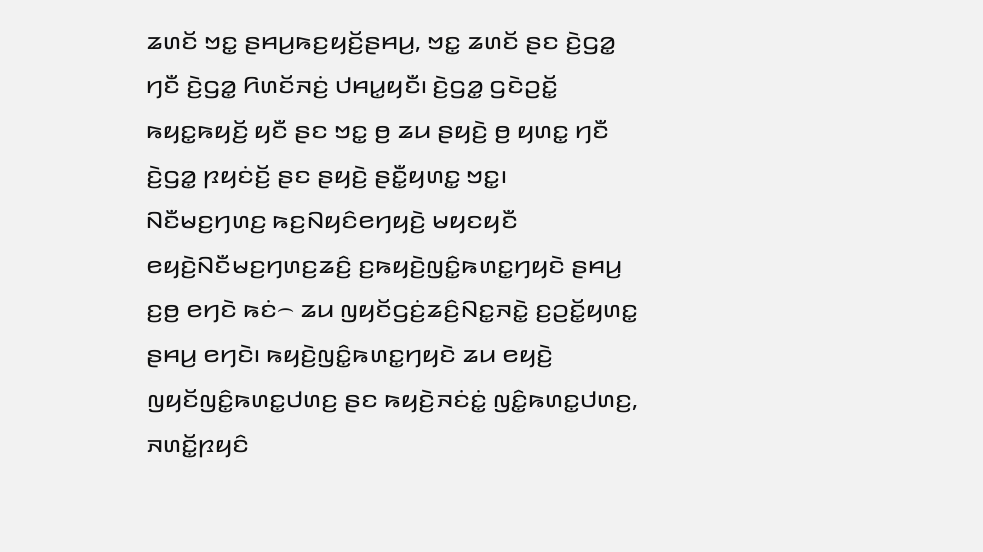ꤘꤛꤢꤩ ꤠꤢ꤭ ꤔꤌꤣ꤬ꤒꤢ꤬ꤟꤢꤩ꤬ꤔꤌꤣ꤬, ꤠꤢ꤭ ꤘꤛꤢꤩ ꤔꤢ ꤢꤧ꤬ꤞꤤ꤭ ꤚꤢꤪ ꤢꤧ꤬ꤞꤤ꤭ ꤖꤛꤢꤩꤏꤢꤦ꤬ ꤓꤌꤣ꤭ꤟꤢꤪ꤯ ꤢꤧ꤬ꤞꤤ꤭ ꤞꤢꤧꤑꤢꤩ꤭ ꤒꤟꤢ꤭ꤒꤟꤢꤩ꤬ ꤟꤢꤪ ꤔꤢ ꤠꤢ꤭ ꤥ꤬ ꤘꤣ ꤔꤟꤢꤧ꤬ ꤥ꤬ ꤟꤛꤢ꤭ ꤚꤢꤪ ꤢꤧ꤬ꤞꤤ꤭ ꤐꤟꤢꤦꤢꤩ꤬ ꤔꤢ ꤔꤟꤢꤧ꤬ ꤔꤢꤪ꤭ꤟꤛꤢ꤭ ꤠꤢ꤭꤯
ꤡꤢꤪꤗꤢ꤬ꤚꤛꤢ꤬ ꤒꤢ꤬ꤡꤟꤢꤨꤕꤚꤟꤢꤧ꤬ ꤗꤟꤢꤟꤢꤪ ꤕꤟꤢꤧ꤬ꤡꤢꤪꤗꤢ꤬ꤚꤛꤢ꤬ꤘꤢꤨ꤬ ꤢ꤬ꤒꤟꤢꤧ꤬ꤜꤢꤨ꤭ꤒꤛꤢ꤭ꤚꤟꤢꤧ ꤔꤌꤣ꤬ ꤢ꤬ꤥ꤬ ꤕꤚꤢꤧ ꤒꤢꤦ꤮ ꤘꤣ ꤜꤟꤢꤩꤞꤢꤦ꤬ꤘꤢꤨ꤬ꤡꤢ꤭ꤏꤢꤧ꤭ ꤢ꤬ꤑꤢꤩ꤭ꤟꤛꤢ꤭ ꤔꤌꤣ꤬ ꤕꤚꤢꤧ꤯ ꤒꤟꤢꤧ꤬ꤜꤢꤨ꤭ꤒꤛꤢ꤭ꤚꤟꤢꤧ ꤘꤣ ꤕꤟꤢꤧ꤬ ꤜꤟꤢꤩꤜꤢꤨ꤭ꤒꤛꤢ꤭ꤓꤛꤢ꤬ ꤔꤢ ꤒꤟꤢꤧ꤬ꤏꤢꤦꤢꤦ꤭ ꤜꤢꤨ꤭ꤒꤛꤢ꤭ꤓꤛꤢ꤬, ꤏꤛꤢꤩ꤭ꤐꤟꤢꤨ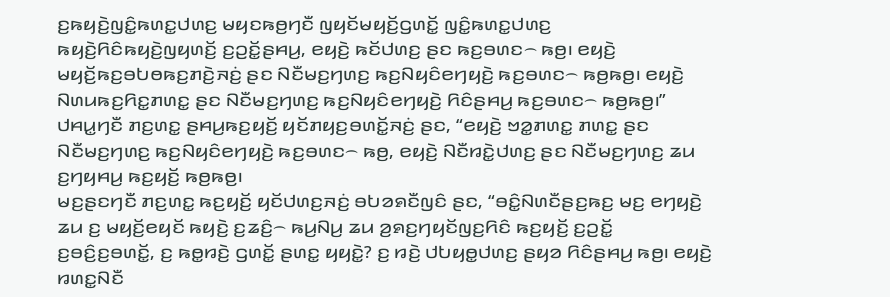ꤢ꤬ꤒꤟꤢꤧ꤬ꤜꤢꤨ꤭ꤒꤛꤢ꤭ꤓꤛꤢ꤬ ꤗꤟꤢꤒꤥ꤬ꤚꤢꤪ ꤜꤟꤢꤩꤗꤟꤢꤩ꤬ꤞꤛꤢꤩ꤭ ꤜꤢꤨ꤭ꤒꤛꤢ꤭ꤓꤛꤢ꤬ ꤒꤟꤢꤧ꤬ꤖꤢꤨꤒꤟꤢꤧ꤬ꤜꤟꤛꤢꤩ꤬ ꤢ꤬ꤑꤢꤩ꤭ꤔꤌꤣ꤬, ꤕꤟꤢꤧ꤬ ꤒꤢꤩꤓꤛꤢ꤬ ꤔꤢ ꤒꤢ꤬ꤋꤛꤢ꤮ ꤒꤥ꤬꤯ ꤕꤟꤢꤧ꤬ ꤗꤟꤢꤩ꤬ꤒꤢ꤬ꤋꤝꤥꤒꤢ꤬ꤊꤢꤧ꤬ꤏꤢꤦ꤬ ꤔꤢ ꤡꤢꤪꤗꤢ꤬ꤚꤛꤢ꤬ ꤒꤢ꤬ꤡꤟꤢꤨꤕꤚꤟꤢꤧ꤬ ꤒꤢ꤬ꤋꤛꤢ꤮ ꤒꤥ꤬ꤒꤥ꤬꤯ ꤕꤟꤢꤧ꤬ ꤡꤛꤣꤒꤢ꤬ꤖꤢ꤭ꤊꤛꤢ꤭ ꤔꤢ ꤡꤢꤪꤗꤢ꤬ꤚꤛꤢ꤬ ꤒꤢ꤬ꤡꤟꤢꤨꤕꤚꤟꤢꤧ꤬ ꤖꤢꤨꤔꤌꤣ꤬ ꤒꤢ꤬ꤋꤛꤢ꤮ ꤒꤥ꤬ꤒꤥ꤬꤯”
ꤓꤌꤣ꤭ꤚꤢꤪ ꤊꤢ꤬ꤛꤢ꤭ ꤔꤌꤣ꤬ꤒꤢ꤬ꤟꤢꤩ꤬ ꤟꤢꤩꤊꤟꤢ꤬ꤋꤛꤢꤩ꤭ꤏꤢꤦ꤬ ꤔꤢ, “ꤕꤟꤢꤧ꤬ ꤠꤤ꤭ꤊꤛꤢ꤭ ꤊꤛꤢ꤭ ꤔꤢ ꤡꤢꤪꤗꤢ꤬ꤚꤛꤢ꤬ ꤒꤢ꤬ꤡꤟꤢꤨꤕꤚꤟꤢꤧ꤬ ꤒꤢ꤬ꤋꤛꤢ꤮ ꤒꤥ꤬, ꤕꤟꤢꤧ꤬ ꤡꤢꤪꤙꤢꤧ꤭ꤓꤛꤢ꤬ ꤔꤢ ꤡꤢꤪꤗꤢ꤬ꤚꤛꤢ꤬ ꤘꤣ ꤢ꤬ꤚꤟꤌꤣ꤬ ꤒꤢ꤬ꤟꤢꤩ꤬ ꤒꤥ꤬ꤒꤥ꤬꤯
ꤗꤢ꤬ꤔꤢꤚꤢꤪ ꤊꤢ꤬ꤛꤢ꤭ ꤒꤢ꤬ꤟꤢꤩ꤬ ꤟꤢꤩꤓꤛꤢ꤬ꤏꤢꤦ꤬ ꤋꤝꤤꤎꤢꤪꤜꤢꤨ ꤔꤢ, “ꤋꤢꤨ꤭ꤡꤛꤢꤪꤔꤢ꤬ꤒꤢ꤬ ꤗꤢ꤬ ꤕꤚꤟꤢꤧ꤬ ꤘꤣ ꤢ꤬ ꤗꤟꤢꤩ꤬ꤕꤟꤢꤩ ꤒꤟꤢꤧ꤬ ꤢ꤬ꤘꤢꤨ꤬꤮ ꤒꤣ꤬ꤡꤣ꤬ ꤘꤣ ꤤ꤬ꤎꤢ꤬ꤚꤟꤢꤩꤜꤢ꤬ꤖꤢꤨ ꤒꤢ꤬ꤟꤢꤩ꤬ ꤢ꤬ꤑꤢꤩ꤭ ꤢ꤬ꤋꤢꤨ꤬ꤢ꤬ꤋꤛꤢꤩ꤭, ꤢ꤬ ꤒꤥ꤭ꤙꤢꤧ꤬ ꤞꤛꤢꤩ꤭ ꤔꤛꤢ꤭ ꤟꤟꤢꤧ꤭? ꤢ꤬ ꤙꤢꤧ꤬ ꤓꤝꤟꤥ꤭ꤓꤛꤢ꤬ ꤔꤟꤤ ꤖꤢꤨꤔꤌꤣ꤬ ꤒꤥ꤬꤯ ꤕꤟꤢꤧ꤬ ꤙꤛꤢ꤭ꤡꤢꤪ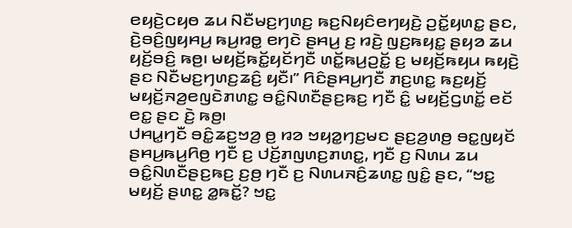ꤕꤟꤢꤧ꤬ꤍꤟꤥ ꤘꤣ ꤡꤢꤪꤗꤢ꤬ꤚꤛꤢ꤬ ꤒꤢ꤬ꤡꤟꤢꤨꤕꤚꤟꤢꤧ꤬ ꤑꤢꤩ꤭ꤟꤛꤢ꤭ ꤔꤢ, ꤢꤧ꤬ꤋꤢꤨ꤬ꤜꤟꤌꤣ꤬ ꤒꤣ꤬ꤙꤥ꤭ ꤕꤚꤢꤧ ꤔꤌꤣ꤬ ꤢ꤬ ꤙꤢꤧ꤬ ꤜꤢ꤬ꤒꤟꤢ꤭ ꤔꤟꤤ ꤘꤣ ꤟꤢꤩ꤬ꤋꤢꤨ꤬ ꤒꤥ꤬꤯ ꤗꤟꤢꤩ꤬ꤒꤢꤩ꤭ꤟꤢꤩꤚꤢꤪ ꤛꤢꤩ꤭ꤒꤣ꤬ꤑꤢꤩ꤭ ꤢ꤬ ꤗꤟꤢꤩ꤬ꤒꤟꤣ ꤒꤟꤢꤧ꤬ ꤔꤢ ꤡꤢꤪꤗꤢ꤬ꤚꤛꤢ꤬ꤘꤢꤨ꤬ ꤟꤢꤪ꤯” ꤖꤢꤨꤔꤌꤣ꤬ꤚꤢꤪ ꤊꤢ꤬ꤛꤢ꤭ ꤒꤢ꤬ꤟꤢꤩ꤬ ꤗꤟꤢꤩ꤬ꤏꤤ꤬ꤕꤜꤢꤧꤊꤛꤢ꤭ ꤋꤢꤨ꤭ꤡꤛꤢꤪꤔꤢ꤬ꤒꤢ꤬ ꤚꤢꤪ ꤢꤨ꤭ ꤗꤟꤢꤩ꤬ꤞꤛꤢꤩ꤭ ꤕꤢꤩ ꤕꤢ꤭ ꤔꤢ ꤢꤧ꤬ ꤒꤥ꤬꤯
ꤓꤌꤣ꤭ꤚꤢꤪ ꤋꤢꤨ꤭ꤘꤢ꤬ꤠꤤ꤬ ꤥ꤬ ꤙꤤ ꤠꤟꤤ꤭ꤚꤢ꤬ꤗꤢ ꤔꤢ꤬ꤤ꤬ꤛꤥ꤬ ꤋꤢ꤭ꤜꤟꤢꤩ ꤔꤌꤣ꤬ꤒꤣ꤬ꤖꤥ꤬ ꤚꤢꤪ ꤢ꤬ ꤓꤢꤩ꤬ꤊꤜꤛꤢ꤬ꤊꤛꤢ꤭, ꤚꤢꤪ ꤢ꤬ ꤡꤛꤣ ꤘꤣ ꤋꤢꤨ꤭ꤡꤛꤢꤪꤔꤢ꤬ꤒꤢ꤬ ꤢ꤬ꤥ꤬ ꤚꤢꤪ ꤢ꤬ ꤡꤛꤣꤏꤢꤨ꤬ꤘꤛꤢ꤭ ꤜꤢꤨ꤭ ꤔꤢ, “ꤠꤢ꤭ ꤗꤟꤢꤩ꤬ ꤔꤛꤢ꤭ ꤤ꤭ꤒꤢꤩ꤭? ꤠꤢ꤭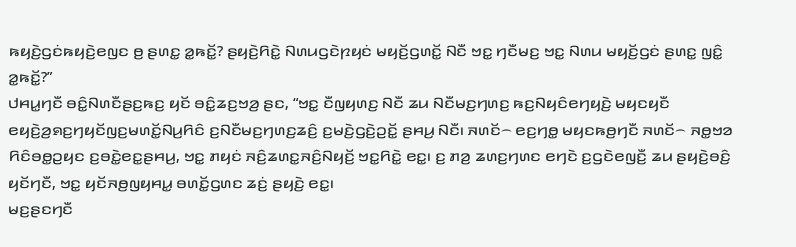ꤒꤟꤢꤧ꤬ꤞꤢꤦꤒꤟꤢꤧ꤬ꤕꤜꤢ ꤥ꤬ ꤔꤛꤢ꤭ ꤤ꤭ꤒꤢꤩ꤭? ꤔꤟꤢꤧ꤬ꤖꤢꤧ꤭ ꤡꤛꤣꤞꤢꤧꤐꤟꤢꤦ ꤗꤟꤢꤩ꤬ꤞꤛꤢꤩ꤭ ꤡꤢꤪ ꤠꤢ꤭ ꤚꤢꤪꤗꤢ꤬ ꤠꤢ꤭ ꤡꤛꤣ ꤗꤟꤢꤩ꤬ꤞꤢꤦ ꤔꤛꤢ꤭ ꤜꤢꤨ꤭ ꤤ꤭ꤒꤢꤩ꤭?”
ꤓꤌꤣ꤭ꤚꤢꤪ ꤋꤢꤨ꤭ꤡꤛꤢꤪꤔꤢ꤬ꤒꤢ꤬ ꤟꤢꤩ ꤋꤢꤨ꤭ꤘꤢ꤬ꤠꤤ꤬ ꤔꤢ, “ꤠꤢ꤭ ꤢꤪꤜꤟꤛꤢ꤬ ꤡꤢꤪ ꤘꤣ ꤡꤢꤪꤗꤢ꤬ꤚꤛꤢ꤬ ꤒꤢ꤬ꤡꤟꤢꤨꤕꤚꤟꤢꤧ꤬ ꤗꤟꤢꤟꤢꤪ ꤕꤟꤢꤧ꤬ꤤ꤬ꤎꤢ꤬ꤚꤟꤢꤩꤜꤢ꤬ꤗꤛꤢꤩ꤭ꤡꤣ꤬ꤖꤢꤨ ꤢ꤬ꤡꤢꤪꤗꤢ꤬ꤚꤛꤢ꤬ꤘꤢꤨ꤬ ꤢ꤬ꤗꤢꤧ꤬ꤞꤢꤧ꤬ꤑꤢꤩ꤭ ꤔꤌꤣ꤬ ꤡꤢꤪ꤯ ꤏꤛꤢꤩ꤮ ꤕꤢ꤬ꤚꤥ꤭ ꤗꤟꤢꤒꤥ꤬ꤚꤢꤪ ꤏꤛꤢꤩ꤮ ꤏꤥ꤭ꤠꤤ ꤖꤢꤨꤋꤥ꤭ꤑꤟꤢ ꤢ꤬ꤋꤢꤧ꤭ꤕꤢ꤭ꤔꤌꤣ꤬, ꤠꤢ꤭ ꤊꤟꤢꤦ ꤏꤢꤨ꤬ꤘꤛꤢ꤭ꤏꤢꤨ꤬ꤡꤟꤢꤩ꤬ ꤠꤢ꤭ꤖꤢꤧ꤭ ꤕꤢ꤭꤯ ꤢ꤬ ꤊꤤ꤬ ꤘꤛꤢ꤬ꤚꤛꤢ ꤕꤚꤢꤧ ꤢ꤬ꤞꤢꤧꤕꤜꤢꤪ꤬ ꤘꤣ ꤔꤟꤢꤧ꤬ꤋꤢꤨ꤬ ꤟꤢꤩꤚꤢꤪ, ꤠꤢ꤭ ꤟꤢꤩꤏꤥ꤬ꤜꤟꤌꤣ꤭ ꤋꤛꤢꤩ꤭ꤞꤛꤢ ꤘꤢꤦ꤬ ꤔꤟꤢꤧ꤬ ꤕꤢ꤭꤯
ꤗꤢ꤬ꤔꤢꤚꤢꤪ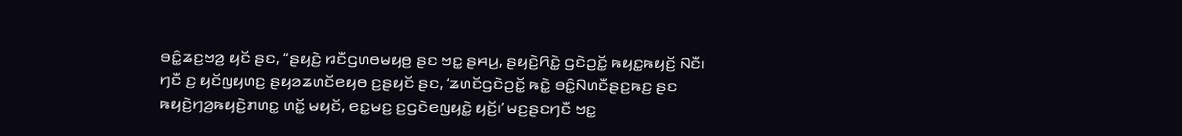ꤋꤢꤨ꤭ꤘꤢ꤬ꤠꤤ꤬ ꤟꤢꤩ ꤔꤢ, “ꤔꤟꤢꤧ꤬ ꤙꤢꤪꤞꤛꤥꤗꤟꤥ꤬ ꤔꤢ ꤠꤢ꤭ ꤔꤌꤣ꤬, ꤔꤟꤢꤧ꤬ꤖꤢꤧ꤭ ꤞꤢꤧꤑꤢꤩ꤭ ꤒꤟꤢ꤭ꤒꤟꤢꤩ꤬ ꤡꤢꤪ꤯ ꤚꤢꤪ ꤢ꤬ ꤟꤢꤩꤜꤟꤛꤢ꤬ ꤔꤟꤤꤘꤛꤢꤩꤕꤟꤥ ꤢ꤬ꤔꤟꤢꤩ ꤔꤢ, ‘ꤘꤛꤢꤩꤞꤢꤧꤑꤢꤩ꤭ ꤒꤢꤧ꤭ ꤋꤢꤨ꤭ꤡꤛꤢꤪꤔꤢ꤬ꤒꤢ꤬ ꤔꤢ ꤒꤟꤢꤧ꤬ꤚꤤ꤬ꤒꤟꤢꤧ꤬ꤊꤛꤢ꤭ ꤛꤢꤩ꤭ ꤗꤟꤢꤩ, ꤕꤢ꤭ꤗꤢ꤬ ꤢ꤬ꤞꤢꤧꤕꤜꤟꤢꤧ꤭ ꤟꤢꤩ꤬꤯’ ꤗꤢ꤬ꤔꤢꤚꤢꤪ ꤠꤢ꤭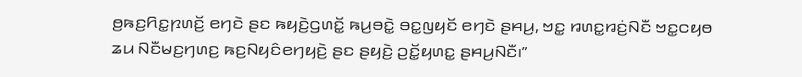ꤥ꤬ꤒꤢ꤬ꤖꤢ꤭ꤐꤛꤢꤩ꤬ ꤕꤚꤢꤧ ꤔꤢ ꤒꤟꤢꤧ꤬ꤞꤛꤢꤩ꤭ ꤒꤣ꤬ꤋꤢꤧ꤭ ꤋꤢ꤭ꤜꤟꤢꤩ ꤕꤚꤢꤧ ꤔꤌꤣ꤬, ꤠꤢ꤭ ꤙꤛꤢ꤭ꤙꤢꤦ꤬ꤡꤢꤪ ꤠꤢ꤭ꤍꤟꤥ ꤘꤣ ꤡꤢꤪꤗꤢ꤬ꤚꤛꤢ꤬ ꤒꤢ꤬ꤡꤟꤢꤨꤕꤚꤟꤢꤧ꤬ ꤔꤢ ꤔꤟꤢꤧ꤬ ꤑꤢꤩ꤭ꤟꤛꤢ꤭ ꤔꤌꤣ꤬ꤡꤢꤪ꤯”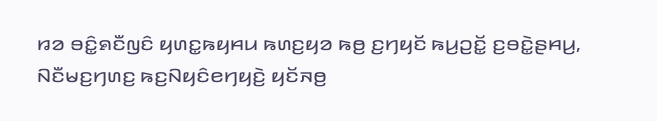ꤙꤤ ꤋꤢꤨ꤭ꤎꤢꤪꤜꤢꤨ ꤟꤛꤢ꤭ꤒꤟꤌꤣ ꤒꤛꤢ꤬ꤟꤤ ꤒꤥ꤬ ꤢ꤬ꤚꤟꤢꤩ ꤒꤣ꤬ꤑꤢꤩ꤭ ꤢ꤬ꤋꤢꤧ꤭ꤔꤌꤣ꤬, ꤡꤢꤪꤗꤢ꤬ꤚꤛꤢ꤬ ꤒꤢ꤬ꤡꤟꤢꤨꤕꤚꤟꤢꤧ꤬ ꤟꤢꤩꤏꤥ꤬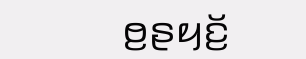ꤥ꤬ꤔꤟꤢꤩ꤬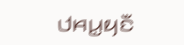ꤓꤌꤣ꤭ꤟꤢꤪ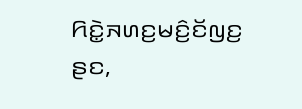ꤖꤢꤧ꤭ꤏꤛꤢ꤬ꤗꤢꤨ꤬ꤢꤩꤜꤢ꤬ ꤔꤢ,